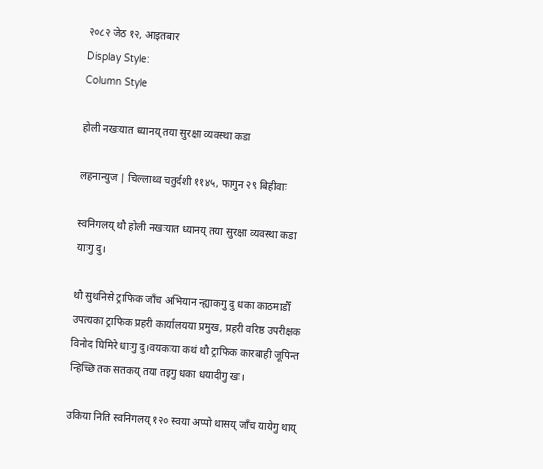२०८२ जेठ १२, आइतबार
Display Style:
Column Style

होली नखःयात ध्यानय् तया सुरक्षा व्यवस्था कडा

लहनान्युज | चिल्लाथ्व चतुर्दशी ११४५, फागुन २९ बिहीवाः

स्वनिगलय् थौ होली नखःयात ध्यानय् तया सुरक्षा व्यवस्था कडा याःगु दु।

थौ सुथनिसे ट्राफिक जाँच अभियान न्ह्याकगु दु धका काठमाडौँ उपत्यका ट्राफिक प्रहरी कार्यालयया प्रमुख, प्रहरी वरिष्ठ उपरीक्षक विनोद घिमिरे धाःगु दु।वयकःया कथं थौ ट्राफिक कारबाही जूपिन्त न्हिच्छि तक सतकय् तया तइगु धका धयादीगु खः।

उकिया निति स्वनिगलय् १२० स्वया अप्पो थासय् जाँच यायेगु थाय्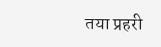तया प्रहरी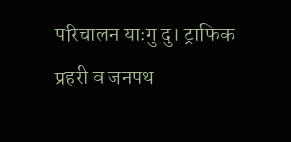परिचालन याःगु दु। ट्राफिक प्रहरी व जनपथ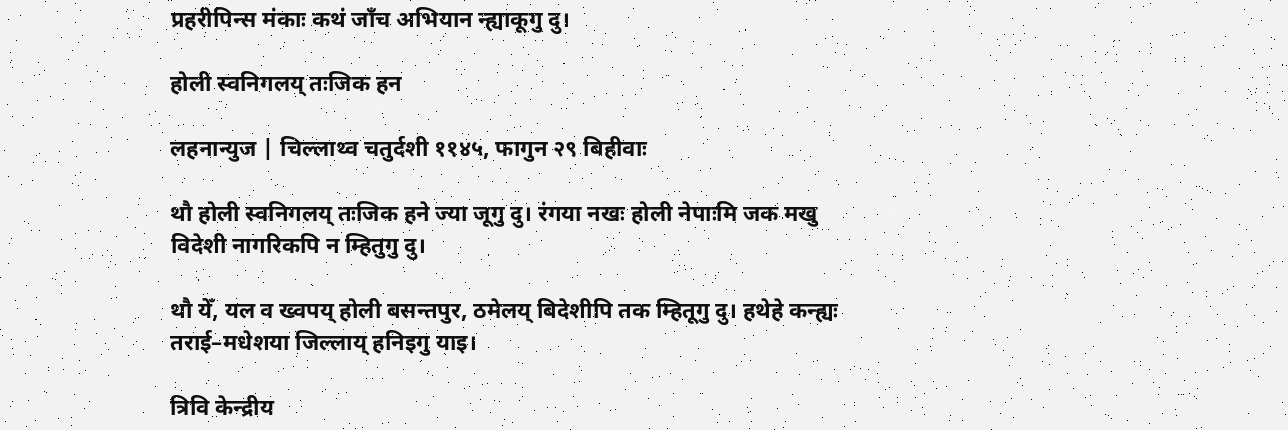प्रहरीपिन्स मंकाः कथं जाँच अभियान न्ह्याकूगु दु।

होली स्वनिगलय् तःजिक हन

लहनान्युज | चिल्लाथ्व चतुर्दशी ११४५, फागुन २९ बिहीवाः

थौ होली स्वनिगलय् तःजिक हने ज्या जूगु दु। रंगया नखः होली नेपाःमि जक मखु विदेशी नागरिकपि न म्हितुगु दु।

थौ येँ, यल व ख्वपय् होली बसन्तपुर, ठमेलय् बिदेशीपि तक म्हितूगु दु। हथेहे कन्ह्यः तराई–मधेशया जिल्लाय् हनिइगु याइ।

त्रिवि केन्द्रीय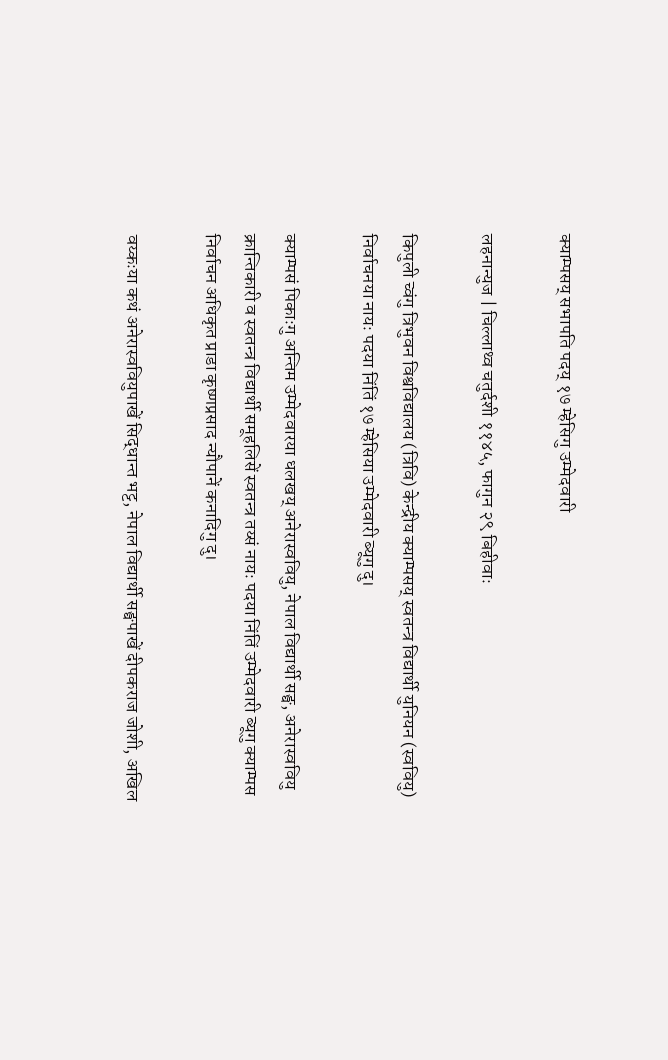क्याम्पसय् सभापति पदय् १७ म्हेसिगु उम्मेदवारी

लहनान्युज | चिल्लाथ्व चतुर्दशी ११४५, फागुन २९ बिहीवाः

किपुली च्वंगु त्रिभुवन विश्वविद्यालय (त्रिवि) केन्द्रीय क्याम्पसय् स्वतन्त्र विद्यार्थी युनियन (स्ववियु) निर्वाचनया नायः पदया निंतिं १७ म्हेसिया उम्मेदवारी ब्यूगु दु।

क्याम्पसं पिकाःगु अन्तिम उम्मेदवारया धलखय् अनेरास्ववियु, नेपाल विद्यार्थी सङ्घ, अनेरास्ववियु क्रान्तिकारी व स्वतन्त्र विद्यार्थी समूहलिसें स्वतन्त्र तय्सं नायः पदया निंतिं उम्मेदवारी ब्यूगु क्याम्पस निर्वाचन अधिकृत प्राडा कृष्णप्रसाद न्यौपानें कनादिगु दु।

वय्कःया कथं अनेरास्ववियुपाखें सिद्धान्त भट्ट, नेपाल विद्यार्थी सङ्घपाखें दीपकराज जोशी, अखिल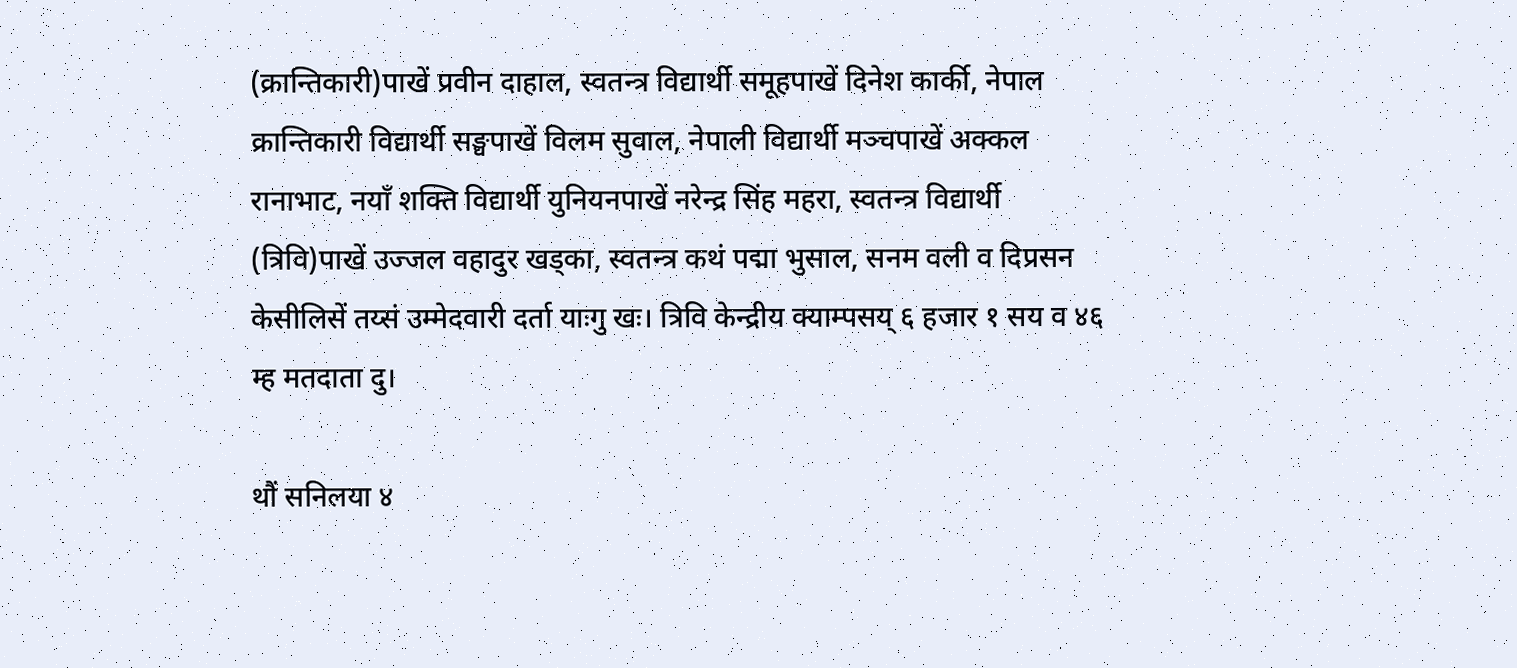(क्रान्तिकारी)पाखें प्रवीन दाहाल, स्वतन्त्र विद्यार्थी समूहपाखें दिनेश कार्की, नेपाल क्रान्तिकारी विद्यार्थी सङ्घपाखें विलम सुवाल, नेपाली विद्यार्थी मञ्चपाखें अक्कल रानाभाट, नयाँ शक्ति विद्यार्थी युनियनपाखें नरेन्द्र सिंह महरा, स्वतन्त्र विद्यार्थी (त्रिवि)पाखें उज्जल वहादुर खड्का, स्वतन्त्र कथं पद्मा भुसाल, सनम वली व दिप्रसन केसीलिसें तय्सं उम्मेदवारी दर्ता याःगु खः। त्रिवि केन्द्रीय क्याम्पसय् ६ हजार १ सय व ४६ म्ह मतदाता दु।

थौं सनिलया ४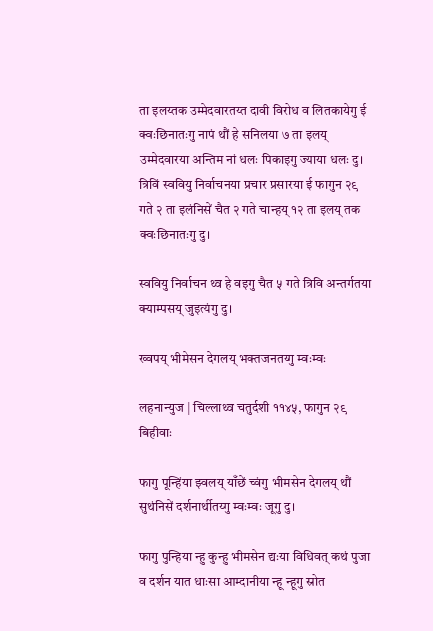ता इलय्तक उम्मेदवारतय्त दावी विरोध व लितकायेगु ई क्वःछिनातःगु नापं थौं हे सनिलया ७ ता इलय् उम्मेदवारया अन्तिम नां धलः पिकाइगु ज्याया धलः दु। त्रिविं स्ववियु निर्वाचनया प्रचार प्रसारया ई फागुन २९ गते २ ता इलंनिसें चैत २ गते चान्हय् १२ ता इलय् तक क्वःछिनातःगु दु।

स्ववियु निर्वाचन थ्व हे वइगु चैत ५ गते त्रिवि अन्तर्गतया क्याम्पसय् जुइत्यंगु दु।

ख्वपय् भीमेसन देगलय् भक्तजनतय्गु म्वःम्वः

लहनान्युज | चिल्लाथ्व चतुर्दशी ११४५, फागुन २९ बिहीवाः

फागु पून्हिंया झ्वलय् याँछें च्वंगु भीमसेन देगलय् थौं सुथंनिसें दर्शनार्थीतय्गु म्वःम्वः जूगु दु।

फागु पुन्हिया न्हु कुन्हु भीमसेन द्यःया विधिवत् कथं पुजा व दर्शन यात धाःसा आम्दानीया न्हू न्हूगु स्रोत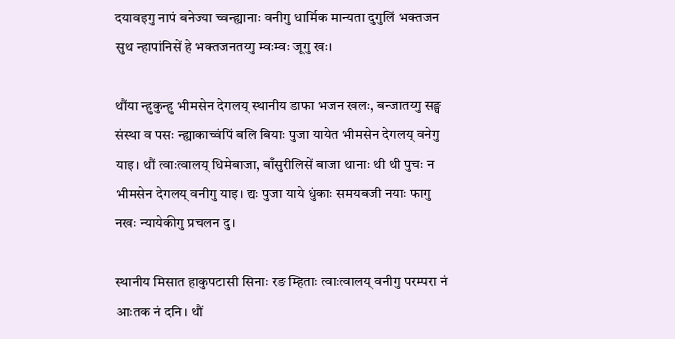दयावइगु नापं बनेज्या च्वन्ह्यानाः वनीगु धार्मिक मान्यता दुगुलिं भक्तजन सुथ न्हापांनिसें हे भक्तजनतय्गु म्वःम्वः जूगु खः।

थौंया न्हुकुन्हु भीमसेन देगलय् स्थानीय डाफा भजन खलः, बन्जातय्गु सङ्घ संस्था व पसः न्ह्याकाच्वंपिं बलि बियाः पुजा यायेत भीमसेन देगलय् वनेगु याइ। थौं त्वाःत्वालय् धिमेबाजा, बाँसुरीलिसें बाजा थानाः थी थी पुचः न भीमसेन देगलय् वनीगु याइ। द्यः पुजा याये धुंकाः समयबजी नयाः फागु नखः न्यायेकीगु प्रचलन दु।

स्थानीय मिसात हाकुपटासी सिनाः रङ म्हिताः त्वाःत्वालय् वनीगु परम्परा नं आःतक नं दनि। थौं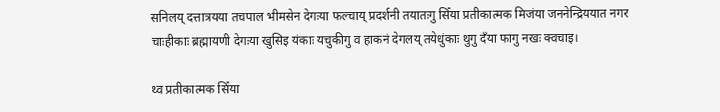सनिलय् दत्तात्रयया तचपाल भीमसेन देगःया फल्चाय् प्रदर्शनी तयातःगु सिँया प्रतीकात्मक मिजंया जननेन्द्रिययात नगर चाःहीकाः ब्रह्मायणी देगःया खुसिइ यंकाः यचुकीगु व हाकनं देगलय् तयेधुंकाः थुगु दँया फागु नखः क्वचाइ।

थ्व प्रतीकात्मक सिँया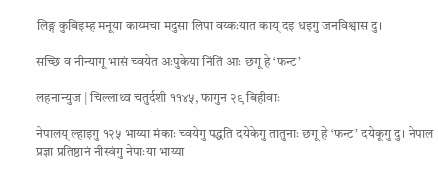लिङ्ग कुबिइम्ह मनूया काय्मचा मदुसा लिपा वय्कःयात काय् दइ धइगु जनविश्वास दु।

सच्छि व नीन्यागू भासं च्वयेत अःपुकेया निंतिं आः छगू हे ‘फन्ट’

लहनान्युज | चिल्लाथ्व चतुर्दशी ११४५, फागुन २९ बिहीवाः

नेपालय् ल्हाइगु १२५ भाय्या मंकाः च्वयेगु पद्धति दयेकेगु तातुनाः छगू हे ‘फन्ट’ दयेकूगु दु। नेपाल प्रज्ञा प्रतिष्ठानं नीस्वंगु नेपाःया भाय्या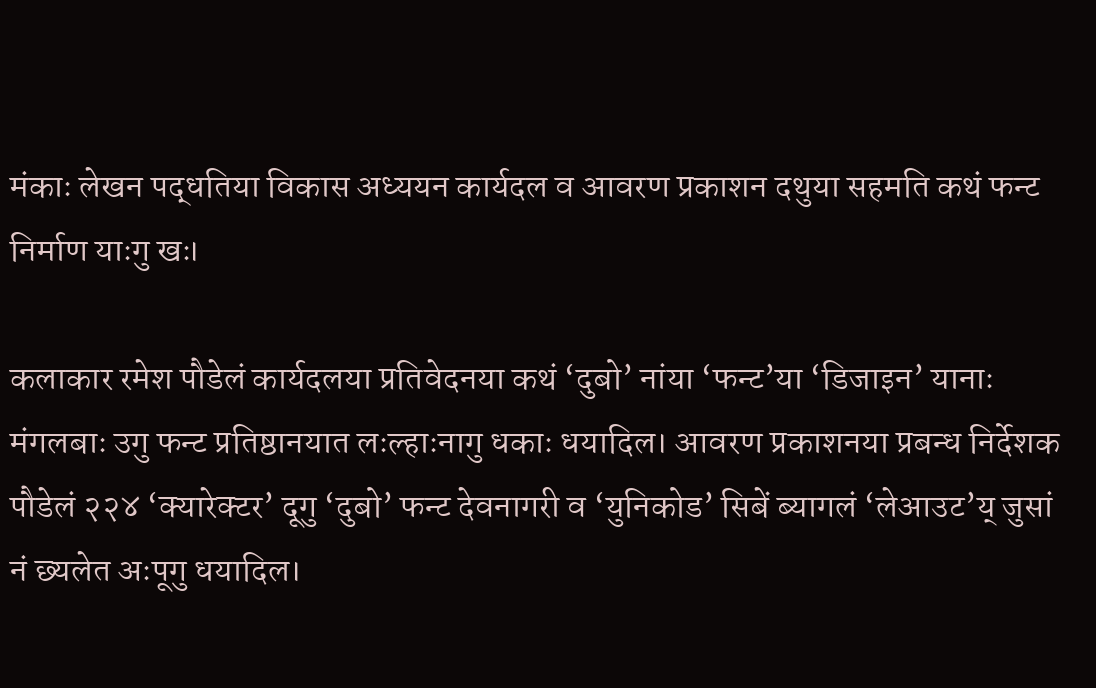मंकाः लेखन पद्धतिया विकास अध्ययन कार्यदल व आवरण प्रकाशन दथुया सहमति कथं फन्ट निर्माण याःगु खः।

कलाकार रमेश पौडेलं कार्यदलया प्रतिवेदनया कथं ‘दुबो’ नांया ‘फन्ट’या ‘डिजाइन’ यानाः मंगलबाः उगु फन्ट प्रतिष्ठानयात लःल्हाःनागु धकाः धयादिल। आवरण प्रकाशनया प्रबन्ध निर्देशक पौडेलं २२४ ‘क्यारेक्टर’ दूगु ‘दुबो’ फन्ट देवनागरी व ‘युनिकोड’ सिबें ब्यागलं ‘लेआउट’य् जुसां नं छ्यलेत अःपूगु धयादिल।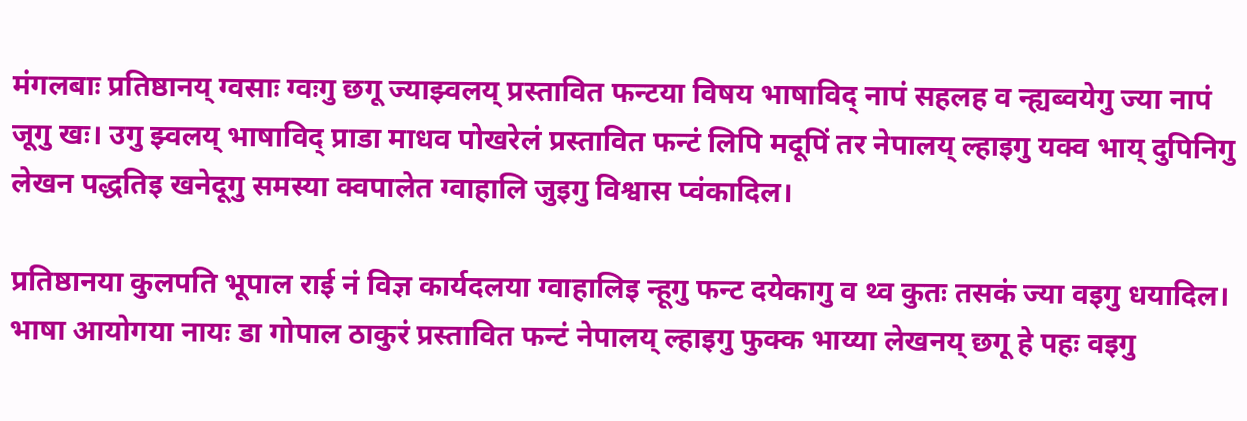मंगलबाः प्रतिष्ठानय् ग्वसाः ग्वःगु छगू ज्याझ्वलय् प्रस्तावित फन्टया विषय भाषाविद् नापं सहलह व न्ह्यब्वयेगु ज्या नापं जूगु खः। उगु झ्वलय् भाषाविद् प्राडा माधव पोखरेलं प्रस्तावित फन्टं लिपि मदूपिं तर नेपालय् ल्हाइगु यक्व भाय् दुपिनिगु लेखन पद्धतिइ खनेदूगु समस्या क्वपालेत ग्वाहालि जुइगु विश्वास प्वंकादिल।

प्रतिष्ठानया कुलपति भूपाल राई नं विज्ञ कार्यदलया ग्वाहालिइ न्हूगु फन्ट दयेकागु व थ्व कुतः तसकं ज्या वइगु धयादिल। भाषा आयोगया नायः डा गोपाल ठाकुरं प्रस्तावित फन्टं नेपालय् ल्हाइगु फुक्क भाय्या लेखनय् छगू हे पहः वइगु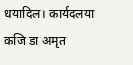धयादिल। कार्यदलया कजि डा अमृत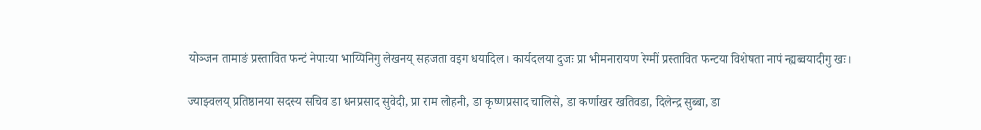योञ्जन तामाङं प्रस्तावित फन्टं नेपाःया भाय्पिनिगु लेखनय् सहजता वइग धयादिल। कार्यदलया दुजः प्रा भीमनारायण रेग्मीं प्रस्तावित फन्टया विशेषता नापं न्ह्यब्वयादीगु खः।

ज्याझ्वलय् प्रतिष्ठानया सदस्य सचिव डा धनप्रसाद सुवेदी, प्रा राम लोहनी, डा कृष्णप्रसाद चालिसे, डा कर्णाखर खतिवडा, दिलेन्द्र सुब्बा, डा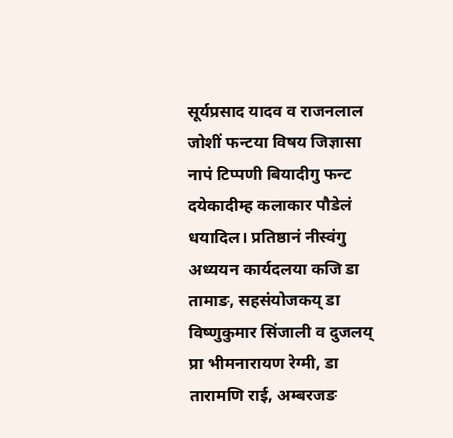सूर्यप्रसाद यादव व राजनलाल जोशीं फन्टया विषय जिज्ञासा नापं टिप्पणी बियादीगु फन्ट दयेकादीम्ह कलाकार पौडेलं धयादिल। प्रतिष्ठानं नीस्वंगु अध्ययन कार्यदलया कजि डा तामाङ, सहसंयोजकय् डा विष्णुकुमार सिंजाली व दुजलय् प्रा भीमनारायण रेग्मी, डा तारामणि राई, अम्बरजङ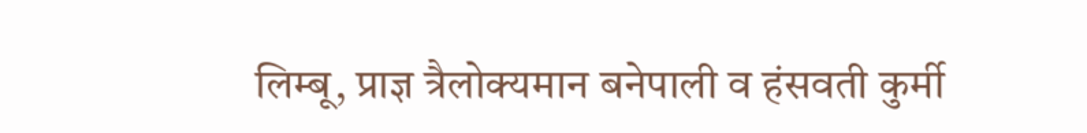लिम्बू, प्राज्ञ त्रैलोक्यमान बनेपाली व हंसवती कुर्मी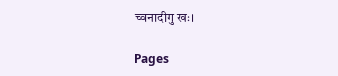च्वनादीगु खः।

Pages